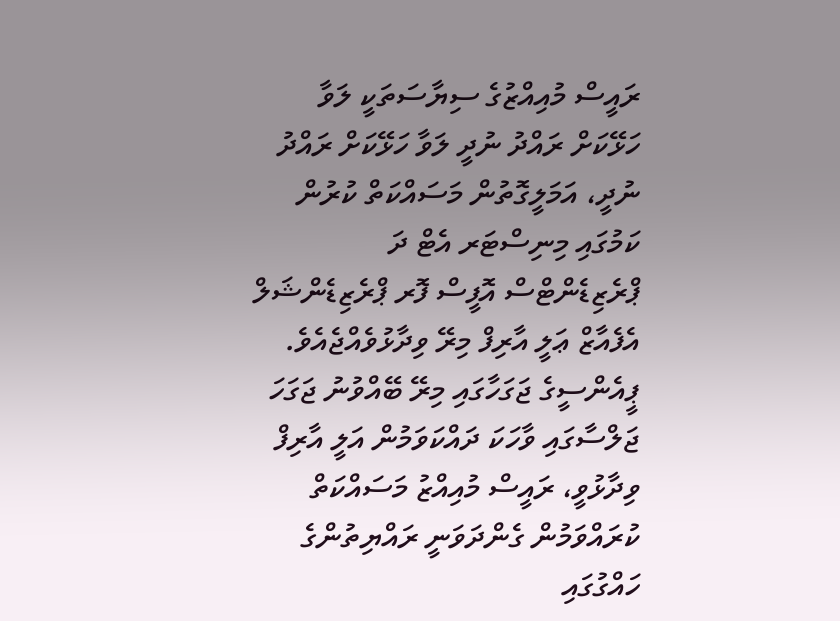ރައީސް މުއިއްޒުގެ ސިޔާސަތަކީ ލަވާ ހަޅޭކަށް ރައްދު ނުދީ ލަވާ ހަޅޭކަށް ރައްދު ނުދީ، އަމަލީގޮތުން މަސައްކަތް ކުރުން ކަމުގައި މިނިސްޓަރ އެޓް ދަ ޕްރެޒިޑެންޓްސް އޮފީސް ފޮރ ޕްރެޒިޑެންޝަލް އެފެއާޒް ޢަލީ އާރިފް މިރޭ ވިދާޅުވެއްޖެއެވެ.
ޕީއެންސީގެ ޖަގަހާގައި މިރޭ ބޭއްވުނު ޖަގަހަ ޖަލްސާގައި ވާހަކަ ދައްކަވަމުން އަލީ އާރިފް ވިދާޅުވީ، ރައީސް މުއިއްޒު މަސައްކަތް ކުރައްވަމުން ގެންދަވަނީ ރައްޔިތުންގެ ހައްގުގައި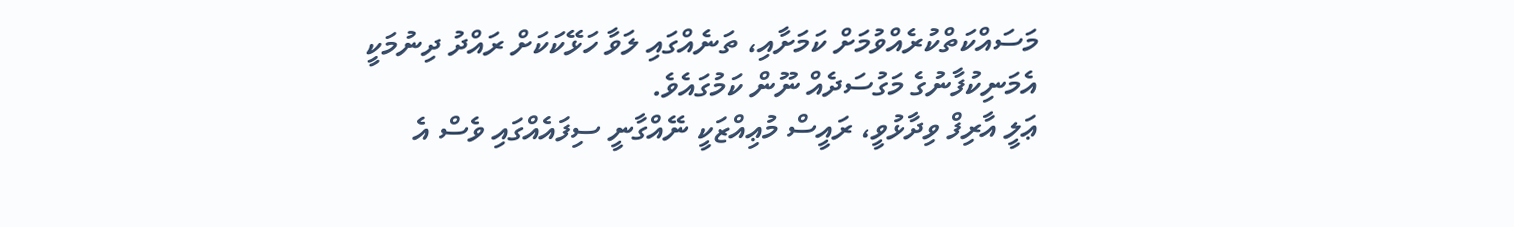މަސައްކަތްކުރެއްވުމަށް ކަމަށާއި، ތަނެއްގައި ލަވާ ހަޅޭކަކަށް ރައްދު ދިނުމަކީ އެމަނިކުފާނުގެ މަގުސަދެއް ނޫން ކަމުގައެވެ.
ޢަލީ އާރިފް ވިދާޅުވީ، ރައީސް މުޢިއްޒަކީ ނޭއްގާނީ ސިފައެއްގައި ވެސް އެ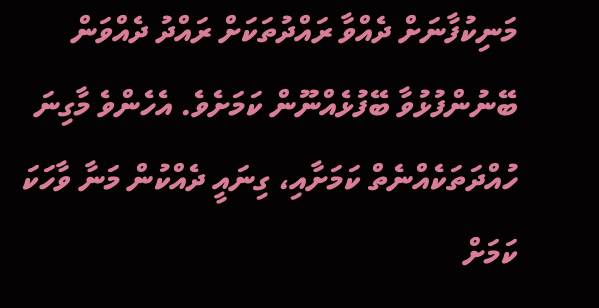މަނިކުފާނަށް ދެއްވާ ރައްދުތަކަށް ރައްދު ދެއްވަން ބޭނުންފުޅުވާ ބޭފުޅެއްނޫން ކަމަށެވެ. އެހެންވެ މާގިނަ ހުއްދަތަކެއްނެތް ކަމަށާއި، ގިނައީ ދެއްކުން މަނާ ވާހަކަ ކަމަށް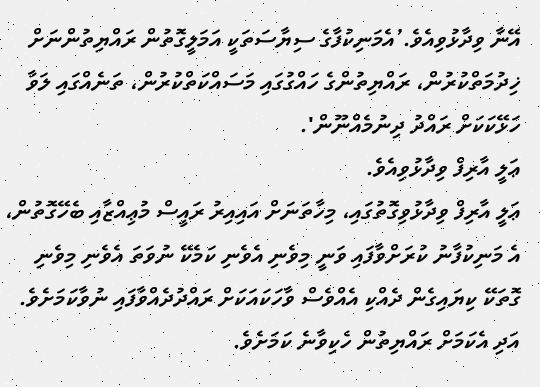އޭނާ ވިދާޅުވިއެވެ.’އެމަނިކުފާގެ ސިޔާސަތަކީ އަމަލީގޮތުން ރައްޔިތުންނަށް ޚިދުމަތްކުރުން، ރައްޔިތުންގެ ހައްގުގައި މަސައްކަތްކުރުން، ތަނެއްގައި ލަވާ ހަޅޭކަކަށް ރައްދު ދިނުމެއްނޫން'.
ޢަލީ އާރިފް ވިދާޅުވިއެވެ.
ޢަލީ އާރިފް ވިދާޅުވިގޮތުގައި، މިހާތަނަށް އައިއިރު ރައީސް މުޢިއްޒާއި ބެހޭގޮތުން، އެ މަނިކުފާނު ކުރަށްވާފައި ވަނީ މިވެނި އެވެނި ކަމެކޭ ނުވަތަ އެވެނި މިވެނި ގޮތަކޭ ކިޔައިގެން ދެއްކި އެއްވެސް ވާހަކައަކަށް ރައްދުދެއްވާފައި ނުވާކަމަށެވެ. އަދި އެކަމަށް ރައްޔިތުން ހެކިވާނެ ކަމަށެވެ.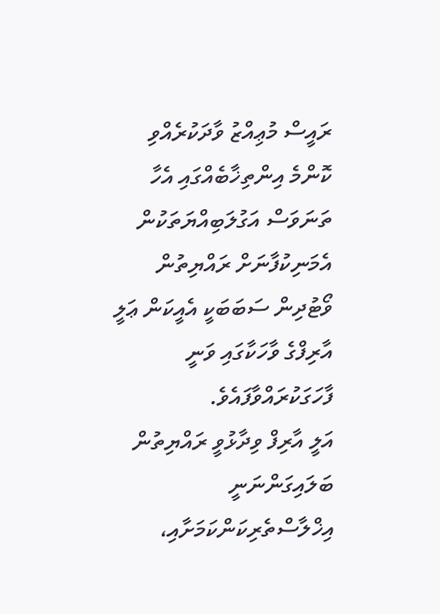ރައީސް މުޢިއްޒު ވާދަކުރެއްވި ކޮންމެ އިންތިޚާބެއްގައި އެހާ ތަނަވަސް އަގުލަބިއްޔަތަކުން އެމަނިކުފާނަށް ރައްޔިތުން ވޯޓުދިން ސަބަބަކީ އެއީކަން ޢަލީ އާރިފްގެ ވާހަކާގައި ވަނީ ފާހަގަކުރައްވާފައެވެ.
އަލީ އާރިފް ވިދާޅުވީ ރައްޔިތުން ބަލައިގަންނަނީ އިޚްލާސްތެރިކަންކަމަށާއި،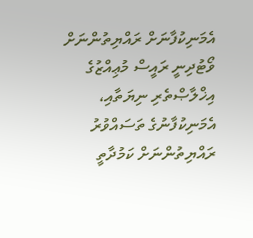އެމަނިކުފާނަށް ރައްޔިތުންނަށް ވޯޓުދިނީ ރައީސް މުޢިއްޒުގެ އިޚްލާޞްތެރި ނިޔަތާއި، އެމަނިކުފާނުގެ ތަސައްވުރު ރައްޔިތުންނަށް ކަމުދާތީ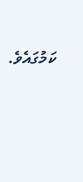ކަމުގައެވެ.